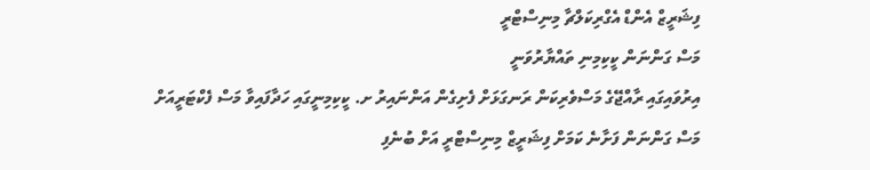ފިޝަރީޒް އެންޑް އެގްރިކަލްޗާ މިނިސްޓްރީ
މަސް ގަންނަން ކީކިމިނި ތައްޔާރުވަނީ
އިރުވައިގައި ރާއްޖޭގެ މަސްވެރިކަން ރަނގަޅަށް ފެށިގެން އަންނައިރު ށ. ކީކިމިނީގައި ހަދާފައިވާ މަސް ފެކްޓަރީއަށް މަސް ގަންނަން ފަށާނެ ކަމަށް ފިޝަރީޒް މިނިސްޓްރީ އަށް ބުނެފި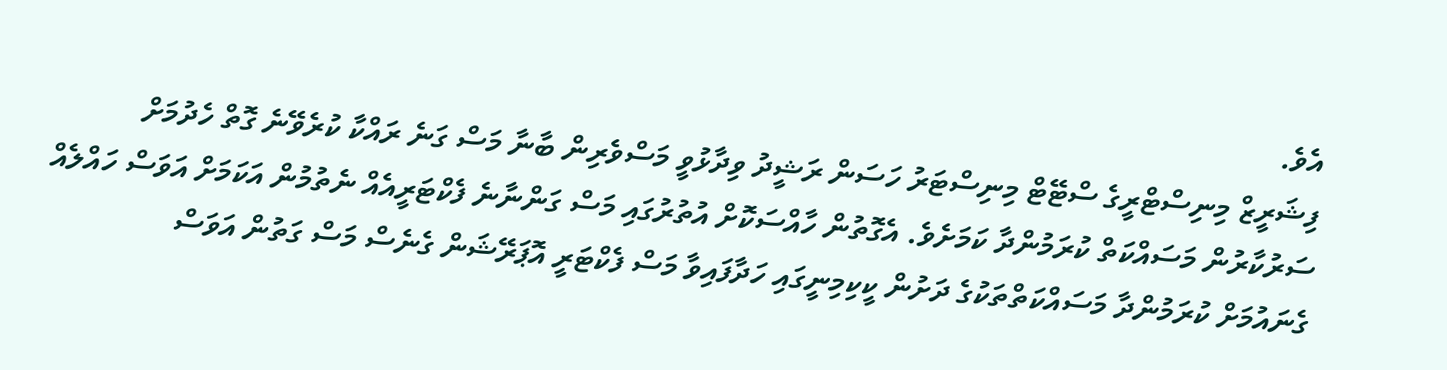އެވެ.
ފިޝަރީޒް މިނިސްޓްރީގެ ސްޓޭޓް މިނިސްޓަރު ހަސަން ރަޝީދު ވިދާޅުވީ މަސްވެރިން ބާނާ މަސް ގަނެ ރައްކާ ކުރެވޭނެ ގޮތް ހެދުމަށް ސަރުކާރުން މަސައްކަތް ކުރަމުންދާ ކަމަށެވެ. އެގޮތުން ހާއްސަކޮށް އުތުރުގައި މަސް ގަންނާނެ ފެކްޓަރީއެއް ނެތުމުން އަކަމަށް އަވަސް ހައްލެއް ގެނައުމަށް ކުރަމުންދާ މަސައްކަތްތަކުގެ ދަށުން ކީކިމިނީގައި ހަދާފައިވާ މަސް ފެކްޓަރީ އޮޕަރޭޝަން ގެނެސް މަސް ގަތުން އަވަސް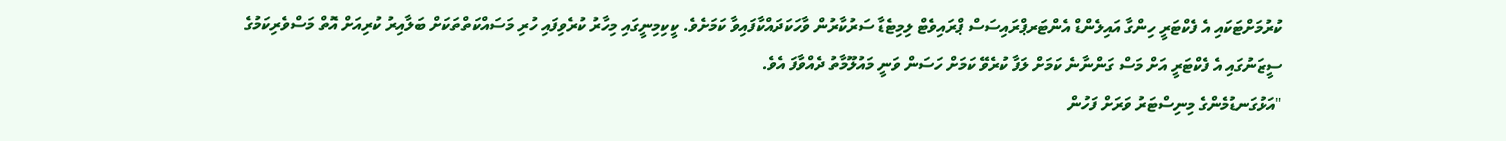ކުރުމަށްޓަކައި އެ ފެކްޓަރީ ހިންގާ އައިލެންޑް އެންޓަރޕްރައިސަސް ޕްރައިވެޓް ލިމިޓެޑާ ސަރުކާރުން ވާހަކަދައްކާފައިވާ ކަމަށެވެ. ކީކިމިނީގައި މިހާރު ކުރެވިފައި ހުރި މަސައްކަތްތަކަށް ބަލާއިރު ކުރިއަށް އޮތް މަސްވެރިކަމުގެ ސީޒަނުގައި އެ ފެކްޓަރީ އަށް މަސް ގަންނާނެ ކަމަށް ލަފާ ކުރެވޭ ކަމަށް ހަސަން ވަނީ މައުލޫމާތު ދެއްވާފަ އެވެ.
"އަޅުގަނޑުމެންގެ މިނިސްޓަރު ވަރަށް ފަހުން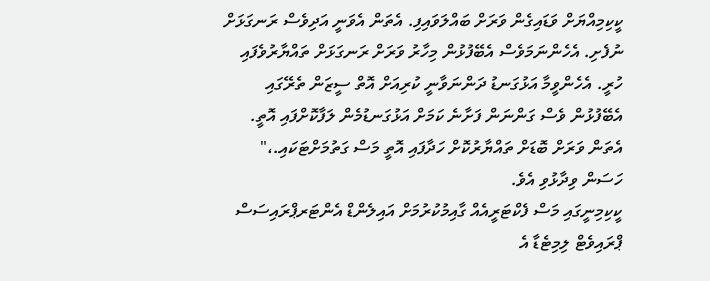ކީކިމިއްޔަށް ވަޑައިގެން ވަރަށް ބައްލަވައިފި. އެތަން އެވަނީ އަދިވެސް ރަނގަޅަށް ނުފެށި. އެހެންނަމަވެސް އެބޭފުޅުން މިހާރު ވަރަށް ރަނގަޅަށް ތައްޔާރުވެފައި ހުރީ. އެހެންވީމާ އަޅުގަނޑު ދަންނަވާނީ ކުރިއަށް އޮތް ސީޒަން ތެރޭގައި އެބޭފުޅުން ވެސް ގަންނަން ފަށާނެ ކަމަށް އަޅުގަނޑުމެން ލަފާކޮށްފައި އޮތީ. އެތަން ވަރަށް ބޮޑަށް ތައްޔާރުކޮށް ހަދާފައި އޮތީ މަސް ގަތުމަށްޓަކައި.،" ހަސަން ވިދާޅުވި އެވެ.
ކީކިމިނީގައި މަސް ފެކްޓަރީއެއް ގާއިމުކުރުމަށް އައިލެންޑް އެންޓަރޕްރައިސަސް ޕްރައިވެޓް ލިމިޓެޑާ އެ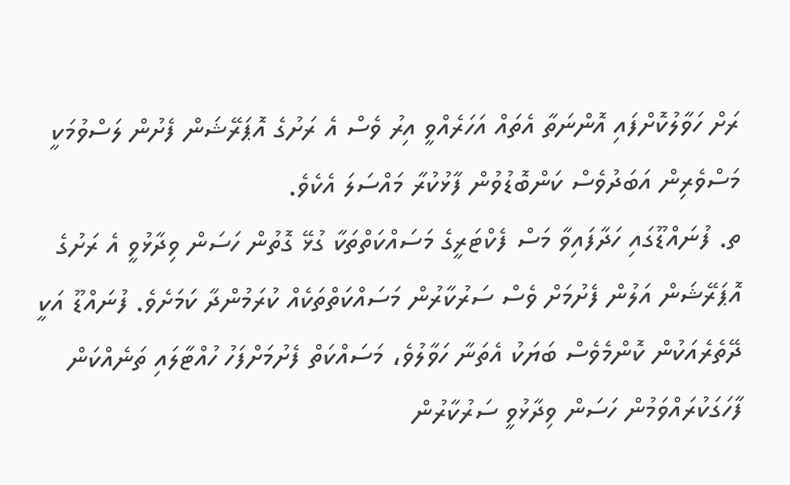ރަށް ހަވާލުކޮށްފައި އޮންނަތާ އެތައް އަހަރެއްވީ އިރު ވެސް އެ ރަށުގެ އޮޕަރޭޝަން ފެށުން ލަސްވުމަކީ މަސްވެރިން އަބަދުވެސް ކަންބޮޑުވުން ފާޅުކުރާ މައްސަލަ އެކެވެ.
ތ. ފުނައްޑޫގައި ހަދާފައިވާ މަސް ފެކްޓަރީގެ މަސައްކަތްތަކާ ގުޅޭ ގޮތުން ހަސަން ވިދާޅުވީ އެ ރަށުގެ އޮޕަރޭޝަން އަލުން ފެށުމަށް ވެސް ސަރުކާރުން މަސައްކަތްތަކެއް ކުރަމުންދާ ކަމަށެވެ. ފުނައްޑޫ އަކީ ދޭތެރެއަކުން ކޮންމެވެސް ބަޔަކު އެތަނާ ހަވާލުވެ، މަސައްކަތް ފެށުމަށްފަހު ހުއްޓާލައި ތަނެއްކަން ފާހަގަކުރައްވަމުން ހަސަން ވިދާޅުވީ ސަރުކާރުން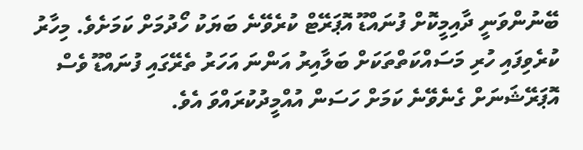ބޭނުންވަނީ ދާއިމީކޮށް ފުނައްޑޫ އޮޕަރޭޓް ކުރެވޭނެ ބަޔަކު ހޯދުމަށް ކަމަށެވެ. މިހާރު ކުރެވިފައި ހުރި މަސައްކަތްތަކަށް ބަލާއިރު އަންނަ އަހަރު ތެރޭގައި ފުނައްޑޫ ވެސް އޮޕަރޭޝަނަށް ގެނެވޭނެ ކަމަށް ހަސަން އުއްމީދުކުރައްވަ އެވެ.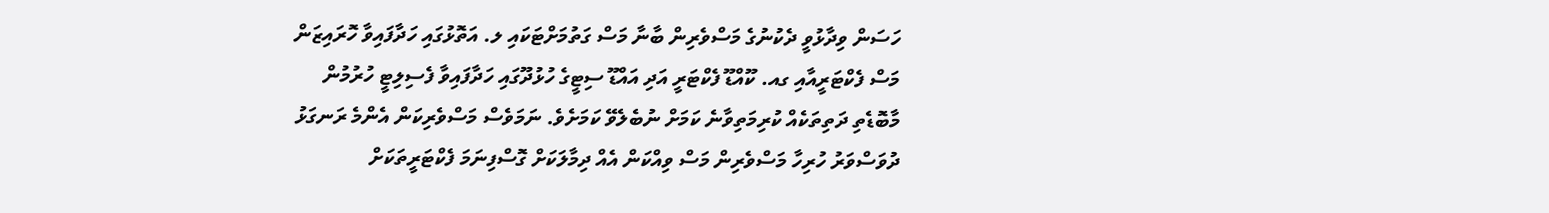ހަސަން ވިދާޅުވީ ދެކުނުގެ މަސްވެރިން ބާނާ މަސް ގަތުމަށްޓަކައި ލ. އަތޮޅުގައި ހަދާފައިވާ ހޮރައިޒަން މަސް ފެކްޓަރީއާއި ގއ. ކޫއްޑޫ ފެކްޓަރީ އަދި އައްޑޫ ސިޓީގެ ހުޅުދޫގައި ހަދާފައިވާ ފެސިލިޓީ ހުރުމުން މާބޮޑެތި ދަތިތަކެއް ކުރިމަތިވާނެ ކަމަށް ނުބެލެވޭ ކަމަށެވެ. ނަމަވެސް މަސްވެރިކަން އެންމެ ރަނގަޅު ދުވަސްވަރު ހުރިހާ މަސްވެރިން މަސް ވިއްކަން އެއް ދިމާލަކަށް ގޮސްފިނަމަ ފެކްޓަރީތަކަށް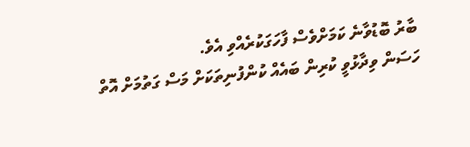ބާރު ބޮޑުވާނެ ކަމަށްވެސް ފާހަގަކުރެއްވި އެވެ.
ހަސަން ވިދާޅުވީ ކުރިން ބައެއް ކުންފުނިތަކަށް މަސް ގަތުމަށް އޮތް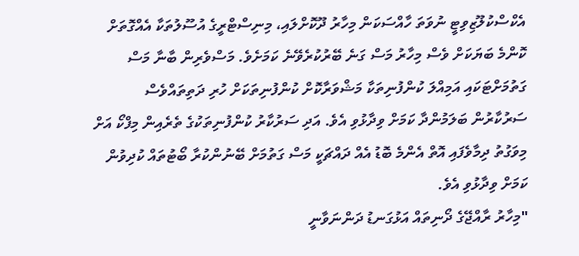އެކްސްކުލޫޒިވިޓީ ނުވަތަ ހާއްސަކަން މިހާރު ދޫކޮށްލައި، މިނިސްޓްރީގެ އުސޫލުތަކާ އެއްގޮތަށް ކޮންމެ ބަޔަކަށް ވެސް މިހާރު މަސް ގަނެ ބޭރުކުރެވޭނެ ކަމަށެވެ. މަސްވެރިން ބާނާ މަސް ގަތުމަށްޓަކައި އަމިއްލަ ކުންފުނިތަކާ މަޝްވަރާކޮށް ކުންފުނިތަކަށް ހުރި ދަތިތައްވެސް ސަރުކާރުން ބަލަމުންދާ ކަމަށް ވިދާޅުވި އެވެ. އަދި ސަރުކާރު ކުންފުނިތަކުގެ ތެރެއިން މިފްކޯ އަށް މިވަގުތު ދިމާވެފައި އޮތް އެންމެ ބޮޑު އެއް ދައްޗަކީ މަސް ގަތުމަށް ބޭނުންކުރާ ބޯޓުތައް ކުދިވުން ކަމަށް ވިދާޅުވި އެވެ.
"މިހާރު ރާއްޖޭގެ ދޯނިތައް އަޅުގަނޑު ދަންނަވާނީ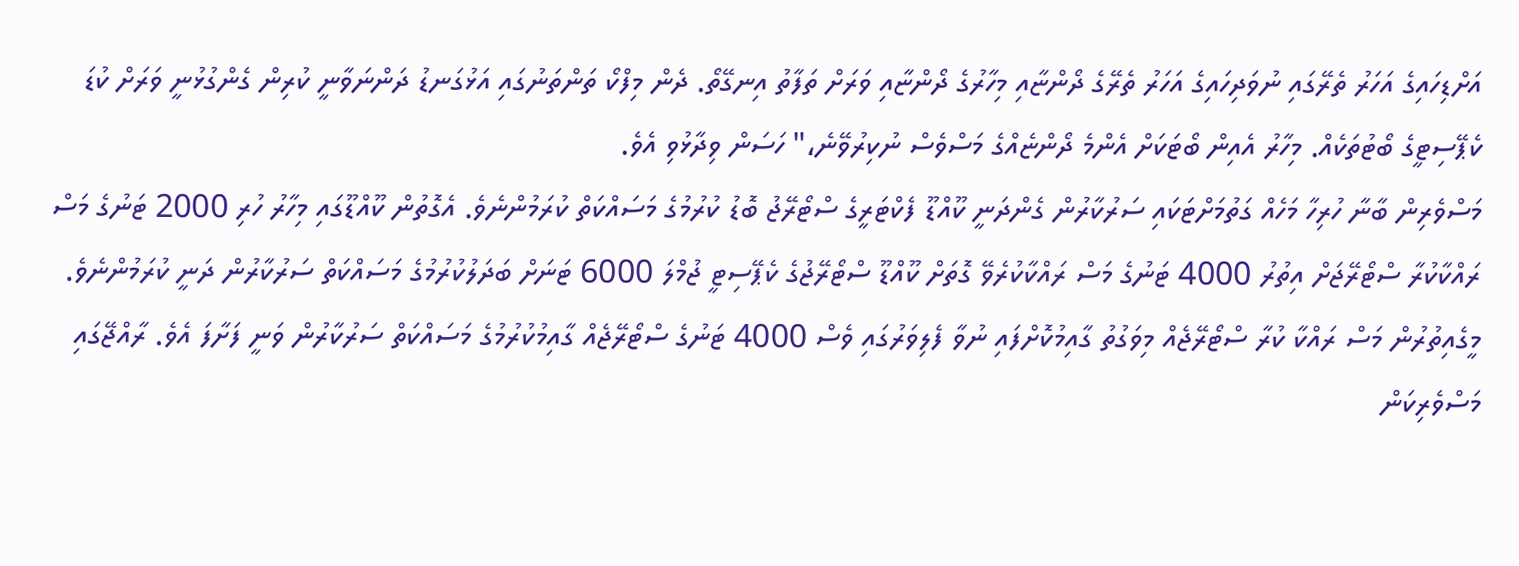އަށްޑިހައިގެ އަހަރު ތެރޭގައި ނުވަދިހައިގެ އަހަރު ތެރޭގެ ދޯންޏާއި މިހާރުގެ ދޯންޏާއި ވަރަށް ތަފާތު އިނގޭތޯ. ދެން މިފްކޯ ތަންތަނުގައި އަޅުގަނޑު ދަންނަވާނީ ކުރިން ގެންގުޅުނީ ވަރަށް ކުޑަ ކެޕޭސިޓީގެ ބޯޓުތަކެއް. މިހާރު އެއިން ބޯޓަކަށް އެންމެ ދޯންޏެއްގެ މަސްވެސް ނުކިރުވޭނެ،" ހަސަން ވިދާޅުވި އެވެ.
މަސްވެރިން ބާނާ ހުރިހާ މަހެއް ގަތުމަށްޓަކައި ސަރުކާރުން ގެންދަނީ ކޫއްޑޫ ފެކްޓަރީގެ ސްޓޯރޭޖު ބޮޑު ކުރުމުގެ މަސައްކަތް ކުރަމުންނެވެ. އެގޮތުން ކޫއްޑޫގައި މިހާރު ހުރި 2000 ޓަނުގެ މަސް ރައްކާކުރާ ސްޓޯރޭޖަށް އިތުރު 4000 ޓަނުގެ މަސް ރައްކާކުރެވޭ ގޮތަށް ކޫއްޑޫ ސްޓޯރޭޖުގެ ކެޕޭސިޓީ ޖުމްލަ 6000 ޓަނަށް ބަދަލުކުރުމުގެ މަސައްކަތް ސަރުކާރުން ދަނީ ކުރަމުންނެވެ.
މީގެއިތުރުން މަސް ރައްކާ ކުރާ ސްޓޯރޭޖެއް މިވަގުތު ގާއިމުކޮށްފައި ނުވާ ފެލިވަރުގައި ވެސް 4000 ޓަނުގެ ސްޓޯރޭޖެއް ގާއިމުކުރުމުގެ މަސައްކަތް ސަރުކާރުން ވަނީ ފަށާފަ އެވެ. ރާއްޖޭގައި މަސްވެރިކަން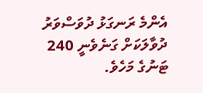އެންމެ ރަނގަޅު ދުވަސްވަރު ދުވާލަކަށް ގަނެވެނީ 240 ޓަނުގެ މަހެވެ.